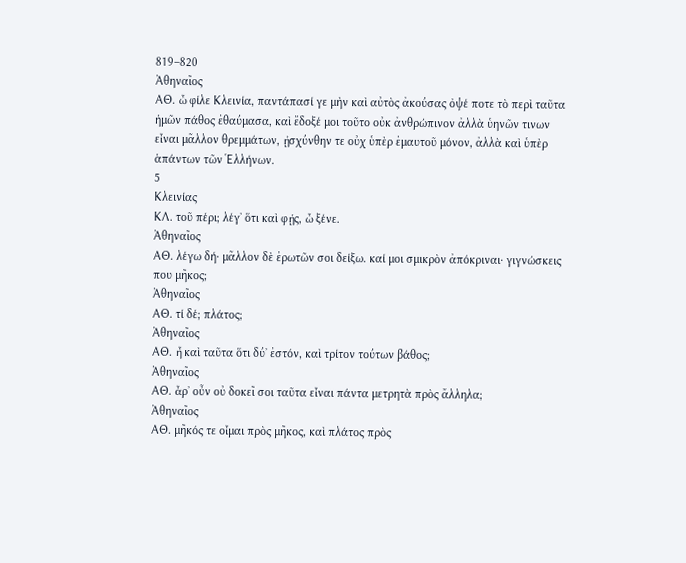819–820
Ἀθηναῖος
ΑΘ. ὦ φίλε Κλεινία, παντάπασί γε μὴν καὶ αὐτὸς ἀκούσας ὀψέ ποτε τὸ περὶ ταῦτα ἡμῶν πάθος ἐθαύμασα, καὶ ἔδοξέ μοι τοῦτο οὐκ ἀνθρώπινον ἀλλὰ ὑηνῶν τινων εἶναι μᾶλλον θρεμμάτων, ᾐσχύνθην τε οὐχ ὑπὲρ ἐμαυτοῦ μόνον, ἀλλὰ καὶ ὑπὲρ ἁπάντων τῶν Ἑλλήνων.
5
Κλεινίας
ΚΛ. τοῦ πέρι; λέγʼ ὅτι καὶ φῄς, ὦ ξένε.
Ἀθηναῖος
ΑΘ. λέγω δή· μᾶλλον δὲ ἐρωτῶν σοι δείξω. καί μοι σμικρὸν ἀπόκριναι· γιγνώσκεις που μῆκος;
Ἀθηναῖος
ΑΘ. τί δέ; πλάτος;
Ἀθηναῖος
ΑΘ. ἦ καὶ ταῦτα ὅτι δύʼ ἐστόν, καὶ τρίτον τούτων βάθος;
Ἀθηναῖος
ΑΘ. ἆρʼ οὖν οὐ δοκεῖ σοι ταῦτα εἶναι πάντα μετρητὰ πρὸς ἄλληλα;
Ἀθηναῖος
ΑΘ. μῆκός τε οἶμαι πρὸς μῆκος, καὶ πλάτος πρὸς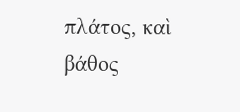πλάτος, καὶ βάθος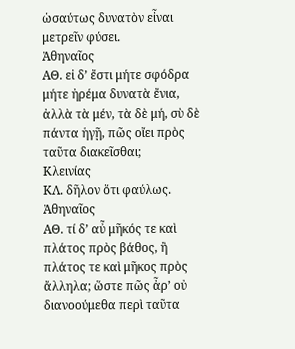ὡσαύτως δυνατὸν εἶναι μετρεῖν φύσει.
Ἀθηναῖος
ΑΘ. εἰ δʼ ἔστι μήτε σφόδρα μήτε ἠρέμα δυνατὰ ἔνια, ἀλλὰ τὰ μέν, τὰ δὲ μή, σὺ δὲ πάντα ἡγῇ, πῶς οἴει πρὸς ταῦτα διακεῖσθαι;
Κλεινίας
ΚΛ. δῆλον ὅτι φαύλως.
Ἀθηναῖος
ΑΘ. τί δʼ αὖ μῆκός τε καὶ πλάτος πρὸς βάθος, ἢ πλάτος τε καὶ μῆκος πρὸς ἄλληλα; ὥστε πῶς ἆρʼ οὐ διανοούμεθα περὶ ταῦτα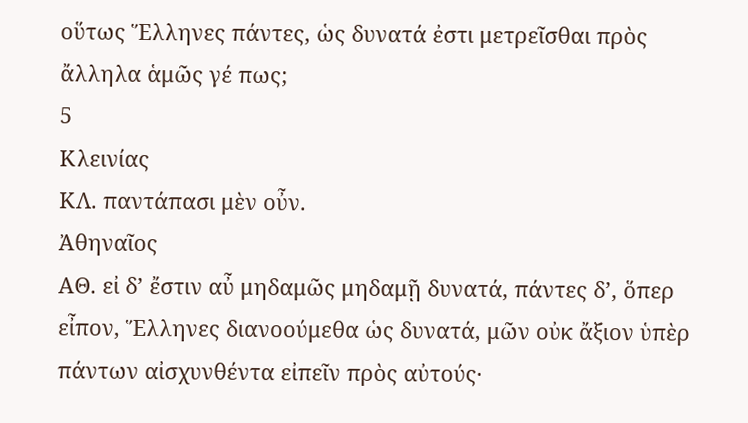οὕτως Ἕλληνες πάντες, ὡς δυνατά ἐστι μετρεῖσθαι πρὸς ἄλληλα ἁμῶς γέ πως;
5
Κλεινίας
ΚΛ. παντάπασι μὲν οὖν.
Ἀθηναῖος
ΑΘ. εἰ δʼ ἔστιν αὖ μηδαμῶς μηδαμῇ δυνατά, πάντες δʼ, ὅπερ εἶπον, Ἕλληνες διανοούμεθα ὡς δυνατά, μῶν οὐκ ἄξιον ὑπὲρ πάντων αἰσχυνθέντα εἰπεῖν πρὸς αὐτούς·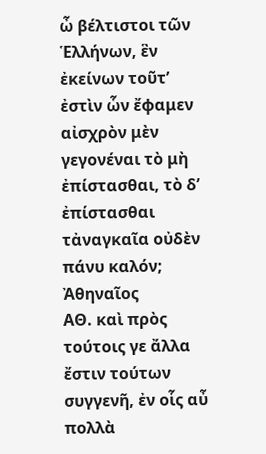ὦ βέλτιστοι τῶν Ἑλλήνων, ἓν ἐκείνων τοῦτʼ ἐστὶν ὧν ἔφαμεν αἰσχρὸν μὲν γεγονέναι τὸ μὴ ἐπίστασθαι, τὸ δʼ ἐπίστασθαι τἀναγκαῖα οὐδὲν πάνυ καλόν;
Ἀθηναῖος
ΑΘ. καὶ πρὸς τούτοις γε ἄλλα ἔστιν τούτων συγγενῆ, ἐν οἷς αὖ πολλὰ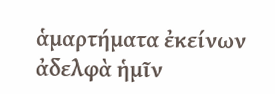ἁμαρτήματα ἐκείνων ἀδελφὰ ἡμῖν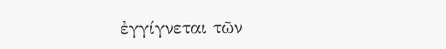ἐγγίγνεται τῶν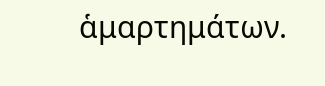ἁμαρτημάτων.